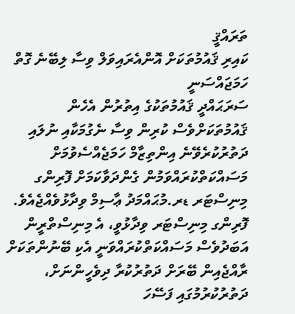ތަރައްޤީ
ކައިރި ޤައުމުތަކަށް އޮންއެރައިވަލް ވިސާ ލިބޭނެ ގޮތް ހަމަޖައްސަނީ
ސަރަޙައްދީ ޤައުމުތަކުގެ އިތުރުން އެހެން ޤައުމުތަކަށްވެސް ކުރިން ވިސާ ނެގުމަކާއި ނުލައި ދަތުރުކުރެވޭނެ އިންތިޒާމް ހަމަޖެއްސެވުމަށް މަސައްކަތްކުރައްވަމުން ގެންދަވާކަމަށް ފޮރިންގ މިނިސްޓަރ ޑރ.މުޙައްމަދު ޢާސިމް ވިދާޅުވެއްޖެއެވެ.
ފޮރިންގ މިނިސްޓަރ ވިދާޅުވީ، އެ މިނިސްތްރީން އަބަދުވެސް މަސައްކަތްކުރައްވަނީ އެކި ބޭނުންތަކަށް ރާއްޖެއިން ބޭރަށް ދަތުރުކުރާ ދިވެހީންނަށް، ދަތުރުކުރުމުގައި ފަސޭހަ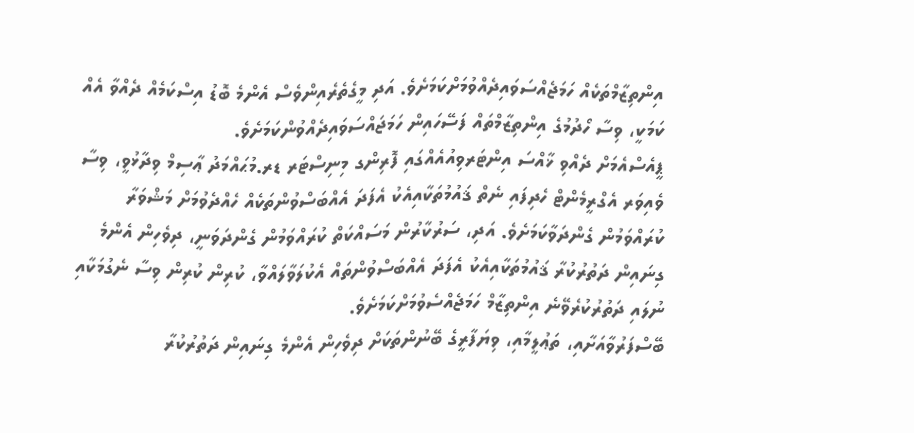އިންތިޒާމްތަކެއް ހަމަޖެއްސަވައިދެއްވުމަށްކަމަށެވެ. އަދި މީގެތެރެއިންވެސް އެންމެ ބޮޑު އިސްކަމެއް ދެއްވާ އެއް ކަމަކީ، ވިސާ ހޯދުމުގެ އިންތިޒާމްތައް ފަސޭހައިން ހަމަޖައްސަވައިދެއްވުންކަމަށެވެ.
ޕީއެސްއެމަށް ދެއްވި ޚާއްސަ އިންޓަރވިއުއެއްގައި ފޮރިންގ މިނިސްޓަރ ޑރ.މުޙައްމަދު ޢާސިމް ވިދާޅުވީ، ވިސާ ވެއިވަރ އެގްރީމެންޓް ހެދިފައި ނެތް ޤައުމުތަކާއިއެކު އެފަދަ އެއްބަސްވުންތަކެއް ހެއްދެވުމަށް މަޝްވަރާ ކުރައްވަމުން ގެންދަވާކަމަށެވެ. އަދި، ސަރުކާރުން މަސައްކަތް ކުރައްވަމުން ގެންދަވަނީ، ދިވެހިން އެންމެ ގިނައިން ދަތުރުކުރާ ޤައުމުތަކާއިއެކު އެފަދަ އެއްބަސްވުންތައް އެކުލަވާލައްވާ، ކުރިން ކުރިން ވިސާ ނެގުމަކާއި ނުލައި ދަތުރުކުރެވޭނެ އިންތިޒާމް ހަމަޖެއްސެވުމަށްކަމަށެވެ.
ބޭސްފަރުވާއަށާއި، ތަޢުލީމާއި، ވިޔަފާރީގެ ބޭނުންތަކަށް ދިވެހިން އެންމެ ގިނައިން ދަތުރުކުރާ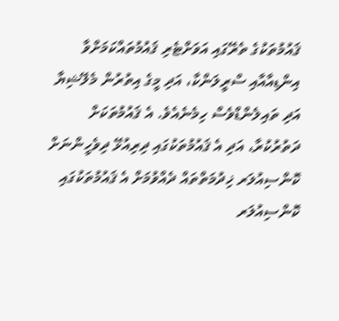ޤައުމުތަކުގެ ތެރޭގައި އަވަށްޓެރި ޤައުމުތައްކަމަށްވާ އިންޑިއާއާއި ސްރީލަންކާ، އަދި މީގެ އިތުރުން މެލޭޝިޔާ އަދި ތައިލެންޑްވެސް ހިމެނެއެވެ. އެ ޤައުމުތަކަށް ދަތުރުކުރާ، އަދި އެ ޤައުމުތަކުގައި ދިރިއުޅޭ ދިވެހީންނަށް ކޮންސިއުލަރ ޚިދުމަތްތައް ދެއްވުމަށް އެ ޤައުމުތަކުގައި ކޮންސިއުލަރ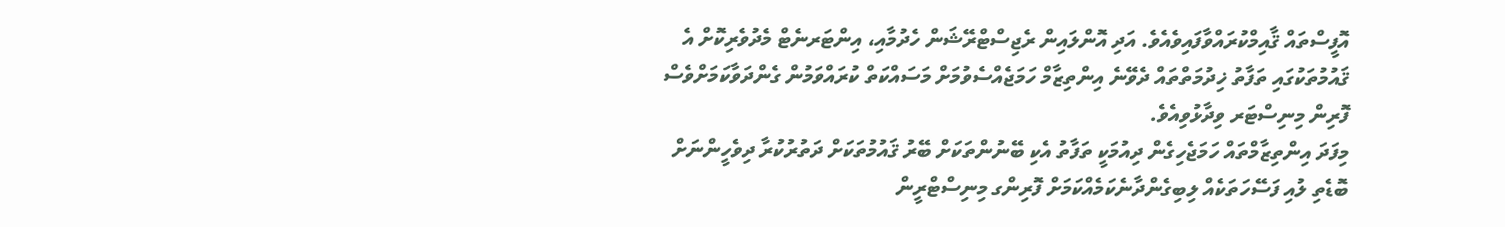އޮފީސްތައް ޤާއިމްކުރައްވާފައިވެއެވެ. އަދި އޮންލައިން ރެޖިސްޓްރޭޝަން ހެދުމާއި، އިންޓަރނެޓް މެދުވެރިކޮށް އެ ޤައުމުތަކުގައި ތަފާތު ޚިދުމަތްތައް ދެވޭނެ އިންތިޒާމް ހަމަޖެއްސެވުމަށް މަސައްކަތް ކުރައްވަމުން ގެންދަވާކަމަށްވެސް ފޮރިން މިނިސްޓަރ ވިދާޅުވިއެވެ.
މިފަދަ އިންތިޒާމްތައް ހަމަޖެހިގެން ދިއުމަކީ ތަފާތު އެކި ބޭނުންތަކަށް ބޭރު ޤައުމުތަކަށް ދަތުރުކުރާ ދިވެހީންނަށް ބޮޑެތި ލުއި ފަސޭހަތަކެއް ލިބިގެންދާނެކަމެއްކަމަށް ފޮރިންގ މިނިސްޓްރީން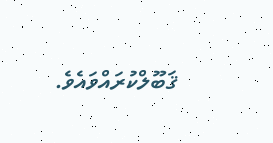ޤަބޫލްކުރައްވައެވެ.